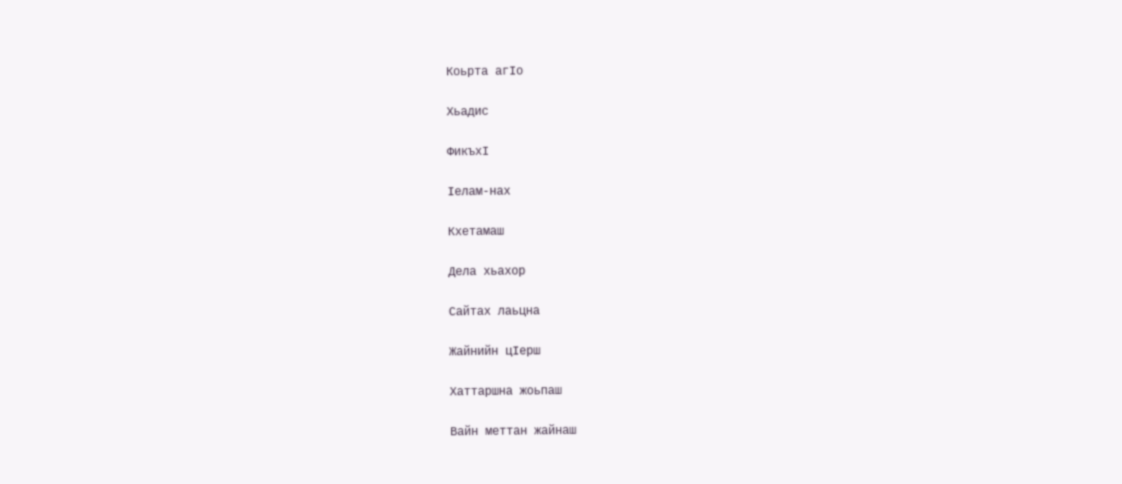Коьрта агIо

Хьадис

ФикъхI

Iелам-нах

Кхетамаш

Дела хьахор

Сайтах лаьцна

Жайнийн цIерш

Хаттаршна жоьпаш

Вайн меттан жайнаш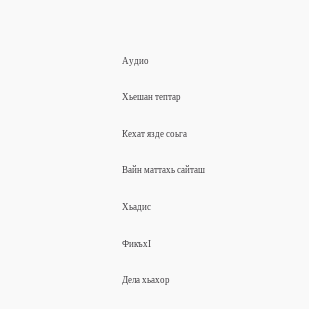Аудио

Хьешан тептар

Кехат язде соьга

Вайн маттахь сайташ

Хьадис

ФикъхI

Дела хьахор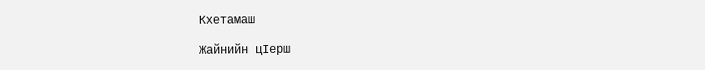Кхетамаш

Жайнийн цIерш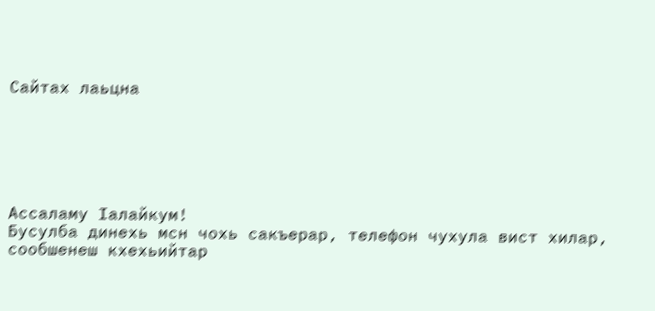Сайтах лаьцна






Ассаламу Iалайкум!
Бусулба динехь мсн чохь сакъерар, телефон чухула вист хилар, сообшенеш кхехьийтар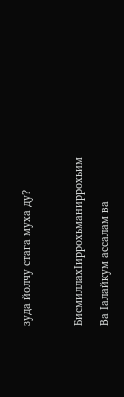зуда йолчу стага муха ду?



БисмиллахIиррохьманиррохьим

Ва Iалайкум ассалам ва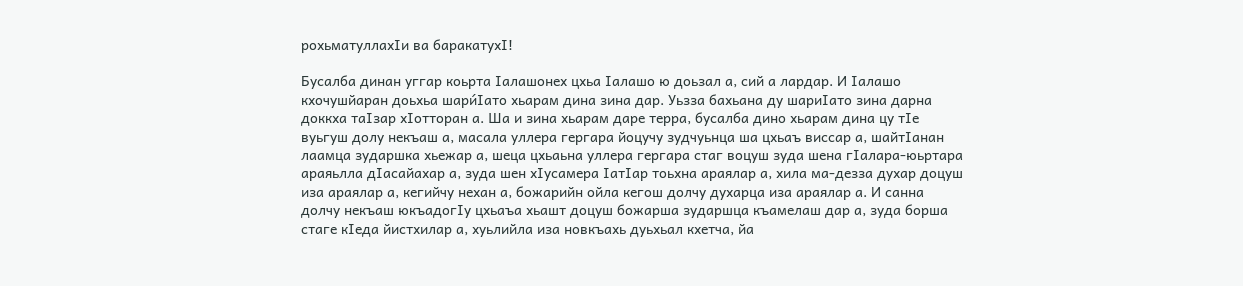рохьматуллахIи ва баракатухI!

Бусалба динан уггар коьрта Iалашонех цхьа Iалашо ю доьзал а, сий а лардар. И Iалашо кхочушйаран доьхьа шари́Iато хьарам дина зина дар. Уьзза бахьана ду шариIато зина дарна доккха таIзар хIотторан а. Ша и зина хьарам даре терра, бусалба дино хьарам дина цу тIе вуьгуш долу некъаш а, масала уллера гергара йоцучу зудчуьнца ша цхьаъ виссар а, шайтIанан лаамца зударшка хьежар а, шеца цхьаьна уллера гергара стаг воцуш зуда шена гIалара-юьртара араяьлла дIасайахар а, зуда шен хIусамера IатIар тоьхна араялар а, хила ма-дезза духар доцуш иза араялар а, кегийчу нехан а, божарийн ойла кегош долчу духарца иза араялар а. И санна долчу некъаш юкъадогIу цхьаъа хьашт доцуш божарша зударшца къамелаш дар а, зуда борша стаге кIеда йистхилар а, хуьлийла иза новкъахь дуьхьал кхетча, йа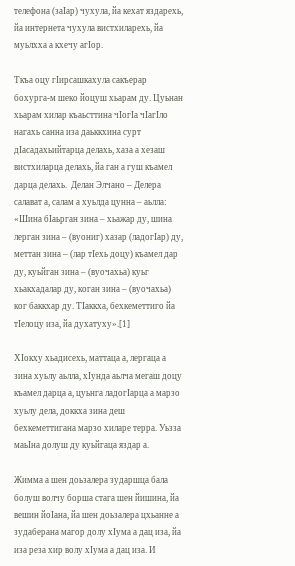телефона (заIар) чухула, йа кехат яздарехь, йа интернета чухула вистхиларехь, йа муьлхха а кхечу агIор.

Ткъа оцу гIирсашкахула сакъерар бохурга-м шеко йоцуш хьарам ду. Цуьнан хьарам хилар къаьсттина чIогIа чIагIло нагахь санна иза даьккхина сурт дIасадахьийтарца делахь, хаза а хезаш вистхиларца делахь, йа ган а гуш къамел дарца делахь.  Делан Элчано – Делера салават а, салам а хуьлда цунна – аьлла: «Шина бIаьрган зина – хьажар ду, шина лерган зина – (вуониг) хазар (ладогIар) ду, меттан зина – (лар тIехь доцу) къамел дар ду, куьйган зина – (вуочахьа) куьг хьакхадалар ду, коган зина – (вуочахьа) ког баккхар ду. ТIаккха, бехкеметтиго йа тIелоцу иза, йа духатуху».[1]

ХIокху хьадисехь, маттаца а, лергаца а зина хуьлу аьлла, хIунда аьлча мегаш доцу къамел дарца а, цуьнга ладогIарца а марзо хуьлу дела, доккха зина деш бехкеметтигана марзо хиларе терра. Уьзза маьIна долуш ду куьйгаца яздар а.

Жимма а шен доьзалера зударшца бала болуш волчу борша стага шен йишина, йа вешин йоIана, йа шен доьзалера цхьанне а зудаберана магор долу хIума а дац иза, йа иза реза хир волу хIума а дац иза. И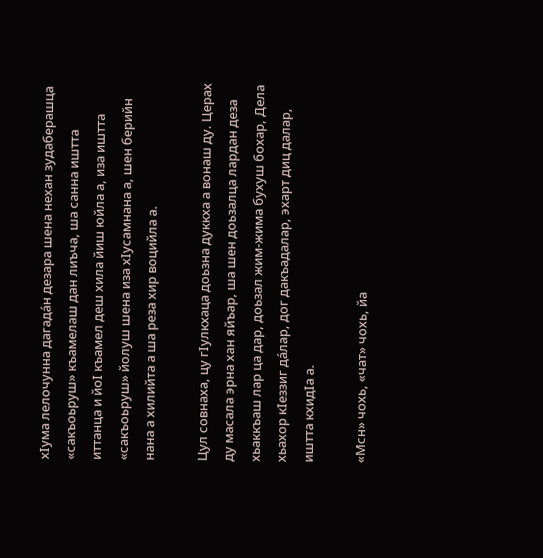хIума лелочунна дагада́н дезара шена нехан зудаберашца «сакъоьруш» къамелаш дан лиъча, ша санна иштта иттанца и йоI къамел деш хила йиш юйла а, иза иштта «сакъоьруш» йолуш шена иза хIусамнана а, шен берийн нана а хилийта а ша реза хир воцийла а.

Цул совнаха, цу гIулкхаца доьзна дуккха а вонаш ду. Церах ду масала эрна хан яйъар, ша шен доьзалца лардан деза хьаккъаш лар ца дар, доьзал жим-жима бухуш бохар, Дела хьахор кIеззиг да́лар, дог дакъадалар, эхарт диц далар, иштта кхидIа а.

«Мсн» чохь, «чат» чохь, йа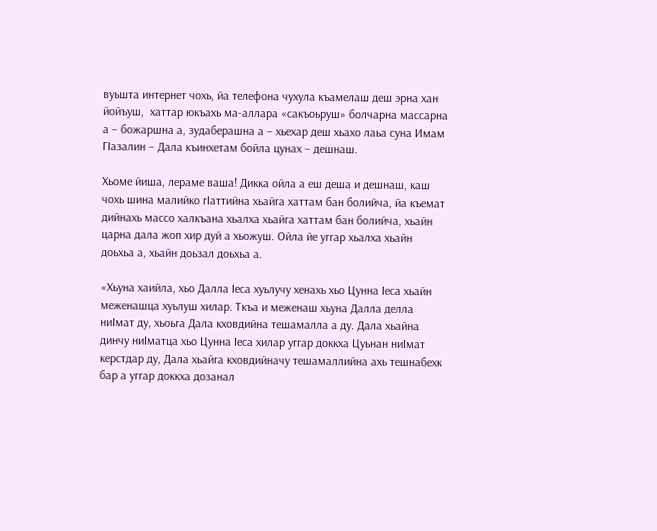вуьшта интернет чохь, йа телефона чухула къамелаш деш эрна хан йойъуш,  хаттар юкъахь ма-аллара «сакъоьруш» болчарна массарна а – божаршна а, зудаберашна а – хьехар деш хьахо лаьа суна Имам ГIазалин – Дала къинхетам бойла цунах – дешнаш.

Хьоме йиша, лераме ваша! Дикка ойла а еш деша и дешнаш, каш чохь шина малийко гIаттийна хьайга хаттам бан болийча, йа къемат дийнахь массо халкъана хьалха хьайга хаттам бан болийча, хьайн царна дала жоп хир дуй а хьожуш. Ойла йе уггар хьалха хьайн доьхьа а, хьайн доьзал доьхьа а.

«Хьуна хаийла, хьо Далла Iеса хуьлучу хенахь хьо Цунна Iеса хьайн меженашца хуьлуш хилар. Ткъа и меженаш хьуна Далла делла ниIмат ду, хьоьга Дала кховдийна тешамалла а ду. Дала хьайна динчу ниIматца хьо Цунна Iеса хилар уггар доккха Цуьнан ниIмат керстдар ду, Дала хьайга кховдийначу тешамаллийна ахь тешнабехк бар а уггар доккха дозанал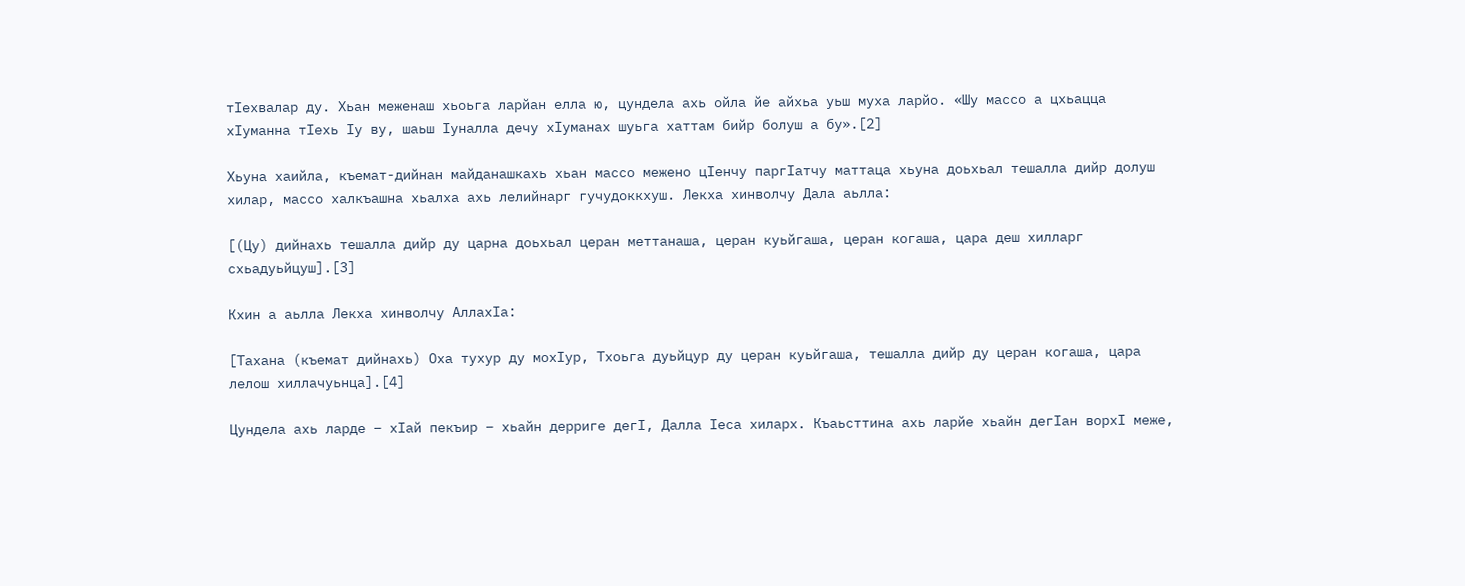тIехвалар ду. Хьан меженаш хьоьга ларйан елла ю, цундела ахь ойла йе айхьа уьш муха ларйо. «Шу массо а цхьацца хIуманна тIехь Iу ву, шаьш Iуналла дечу хIуманах шуьга хаттам бийр болуш а бу».[2]

Хьуна хаийла, къемат-дийнан майданашкахь хьан массо межено цIенчу паргIатчу маттаца хьуна доьхьал тешалла дийр долуш хилар, массо халкъашна хьалха ахь лелийнарг гучудоккхуш. Лекха хинволчу Дала аьлла:

[(Цу) дийнахь тешалла дийр ду царна доьхьал церан меттанаша, церан куьйгаша, церан когаша, цара деш хилларг схьадуьйцуш].[3]

Кхин а аьлла Лекха хинволчу АллахIа:

[Тахана (къемат дийнахь) Оха тухур ду мохIур, Тхоьга дуьйцур ду церан куьйгаша, тешалла дийр ду церан когаша, цара лелош хиллачуьнца].[4]

Цундела ахь ларде – хIай пекъир – хьайн дерриге дегI, Далла Iеса хиларх. Къаьсттина ахь ларйе хьайн дегIан ворхI меже,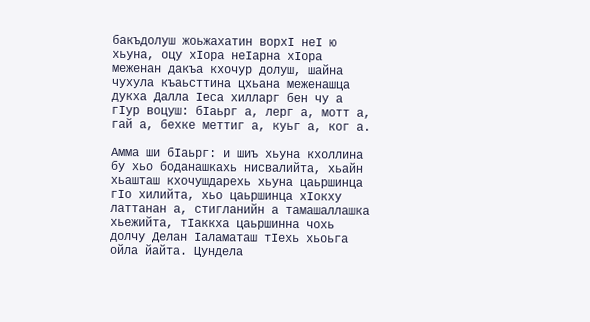бакъдолуш жоьжахатин ворхI неI ю хьуна, оцу хIора неIарна хIора меженан дакъа кхочур долуш, шайна чухула къаьсттина цхьана меженашца дукха Далла Iеса хилларг бен чу а гIур воцуш: бIаьрг а, лерг а, мотт а, гай а, бехке меттиг а, куьг а, ког а.

Амма ши бIаьрг: и шиъ хьуна кхоллина бу хьо боданашкахь нисвалийта, хьайн хьашташ кхочушдарехь хьуна цаьршинца гIо хилийта, хьо цаьршинца хIокху латтанан а, стигланийн а тамашаллашка хьежийта, тIаккха цаьршинна чохь долчу Делан Iаламаташ тIехь хьоьга ойла йайта. Цундела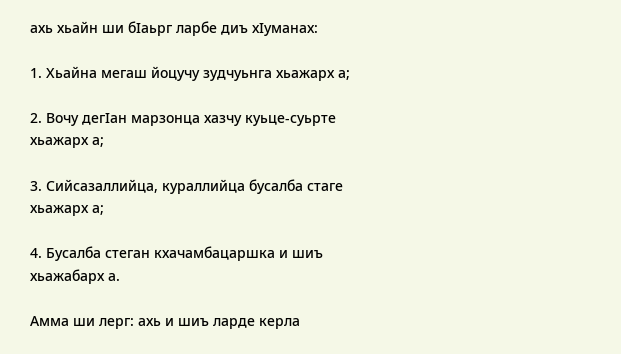ахь хьайн ши бIаьрг ларбе диъ хIуманах:

1. Хьайна мегаш йоцучу зудчуьнга хьажарх а;

2. Вочу дегIан марзонца хазчу куьце-суьрте хьажарх а;

3. Сийсазаллийца, кураллийца бусалба стаге хьажарх а;

4. Бусалба стеган кхачамбацаршка и шиъ хьажабарх а.

Амма ши лерг: ахь и шиъ ларде керла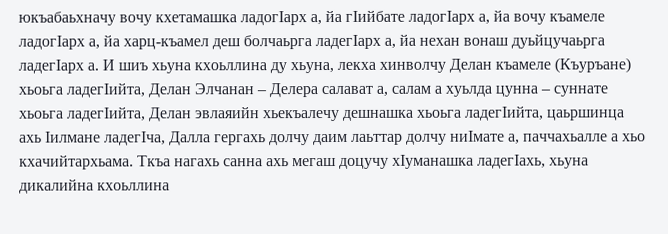юкъабаьхначу вочу кхетамашка ладогIарх а, йа гIийбате ладогIарх а, йа вочу къамеле ладогIарх а, йа харц-къамел деш болчаьрга ладегIарх а, йа нехан вонаш дуьйцучаьрга ладегIарх а. И шиъ хьуна кхоьллина ду хьуна, лекха хинволчу Делан къамеле (Къуръане) хьоьга ладегIийта, Делан Элчанан – Делера салават а, салам а хуьлда цунна – суннате хьоьга ладегIийта, Делан эвлаяийн хьекъалечу дешнашка хьоьга ладегIийта, цаьршинца ахь Iилмане ладегIча, Далла гергахь долчу даим лаьттар долчу ниIмате а, паччахьалле а хьо кхачийтархьама. Ткъа нагахь санна ахь мегаш доцучу хIуманашка ладегIахь, хьуна дикалийна кхоьллина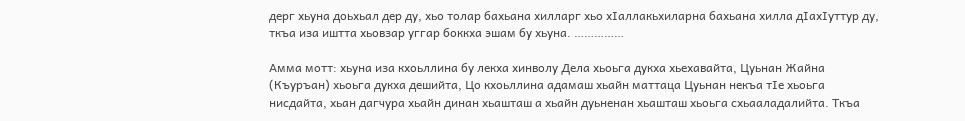дерг хьуна доьхьал дер ду, хьо толар бахьана хилларг хьо хIаллакьхиларна бахьана хилла дIахIуттур ду, ткъа иза иштта хьовзар уггар боккха эшам бу хьуна. ……………

Амма мотт: хьуна иза кхоьллина бу лекха хинволу Дела хьоьга дукха хьехавайта, Цуьнан Жайна (Къуръан) хьоьга дукха дешийта, Цо кхоьллина адамаш хьайн маттаца Цуьнан некъа тIе хьоьга нисдайта, хьан дагчура хьайн динан хьашташ а хьайн дуьненан хьашташ хьоьга схьааладалийта. Ткъа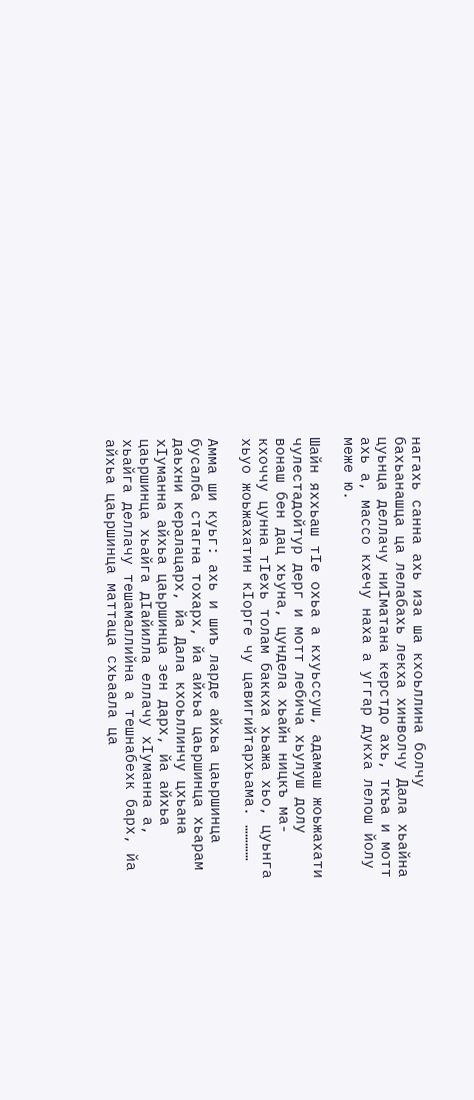нагахь санна ахь иза ша кхоьллина болчу бахьанашца ца лелабахь лекха хинволчу Дала хьайна цуьнца деллачу ниIматана керстдо ахь, ткъа и мотт ахь а, массо кхечу наха а уггар дукха лелош йолу меже ю.

Шайн яххьаш тIе охьа а кхуьссуш, адамаш жоьжахати чулестадойтур дерг и мотт лебича хьулуш долу вонаш бен дац хьуна, цундела хьайн ницкъ ма-кхоччу цунна тIехь толам баккха хьажа хьо, цуьнга хьуо жоьжахатин кIорге чу цавигийтархьама. …………

Амма ши куьг: ахь и шиъ ларде айхьа цаьршинца бусалба стагна тохарх, йа айхьа цаьршинца хьарам даьхни кералацарх, йа Дала кхоьллинчу цхьана хIуманна айхьа цаьршинца зен дарх, йа айхьа цаьршинца хьайга дIайилла еллачу хIуманна а, хьайга деллачу тешамаллийна а тешнабехк барх, йа айхьа цаьршинца маттаца схьаала ца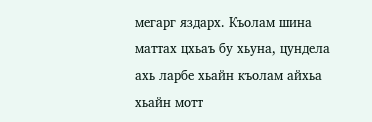мегарг яздарх. Къолам шина маттах цхьаъ бу хьуна, цундела ахь ларбе хьайн къолам айхьа хьайн мотт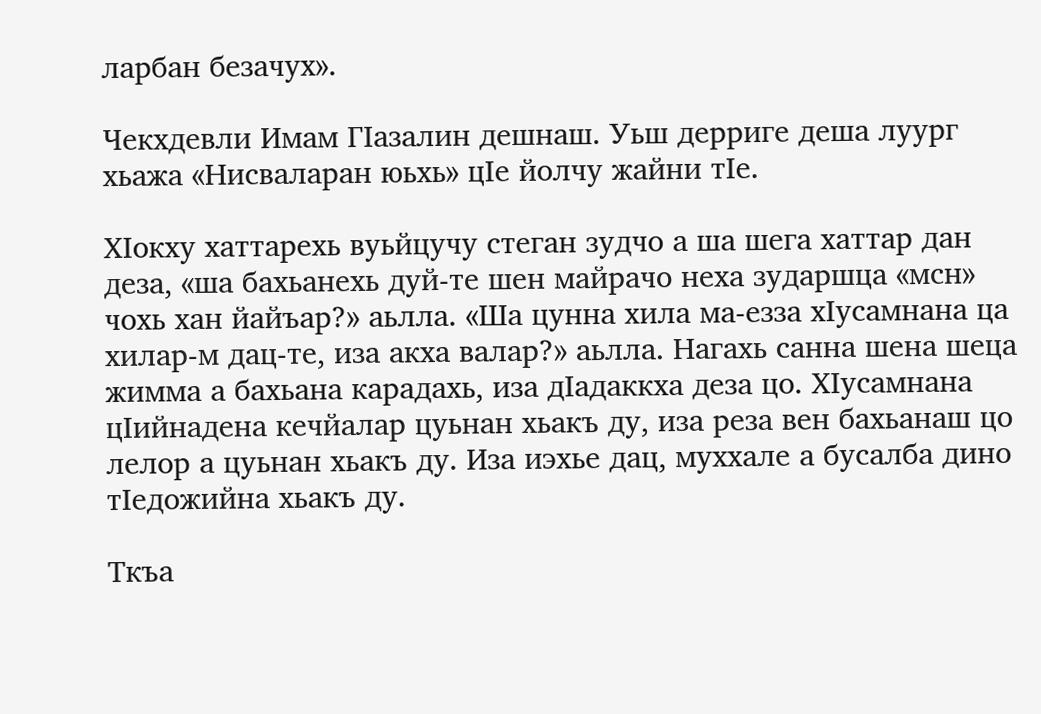ларбан безачух».

Чекхдевли Имам ГIазалин дешнаш. Уьш дерриге деша луург хьажа «Нисваларан юьхь» цIе йолчу жайни тIе.

ХIокху хаттарехь вуьйцучу стеган зудчо а ша шега хаттар дан деза, «ша бахьанехь дуй-те шен майрачо неха зударшца «мсн» чохь хан йайъар?» аьлла. «Ша цунна хила ма-езза хIусамнана ца хилар-м дац-те, иза акха валар?» аьлла. Нагахь санна шена шеца жимма а бахьана карадахь, иза дIадаккха деза цо. ХIусамнана цIийнадена кечйалар цуьнан хьакъ ду, иза реза вен бахьанаш цо лелор а цуьнан хьакъ ду. Иза иэхье дац, муххале а бусалба дино тIедожийна хьакъ ду.

Ткъа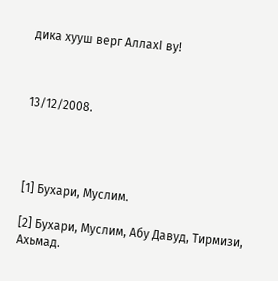дика хууш верг АллахI ву!



13/12/2008.




[1] Бухари, Муслим.

[2] Бухари, Муслим, Абу Давуд, Тирмизи, Ахьмад.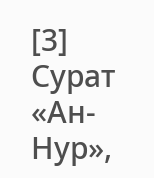[3] Сурат «Ан-Нур»,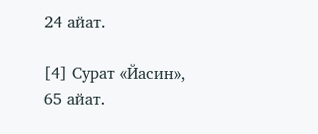24 айат.

[4] Сурат «Йасин», 65 айат.